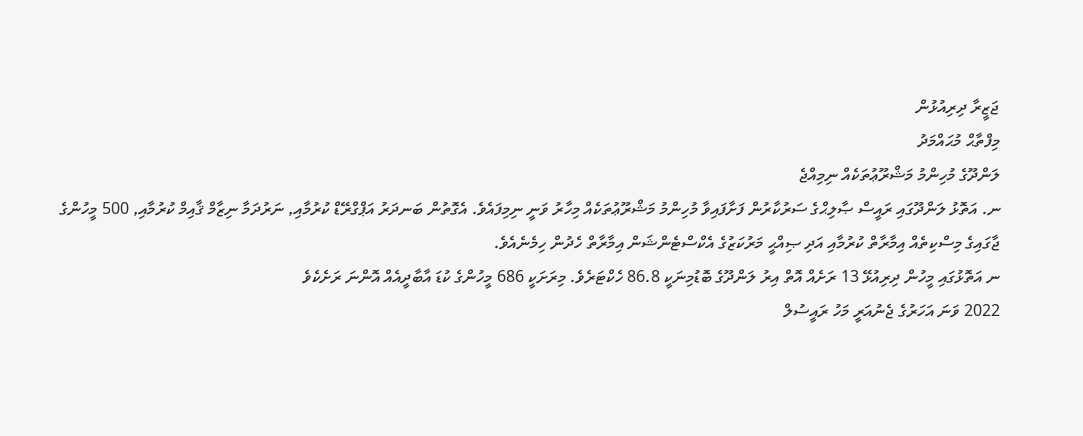ޖަޒީރާ ދިރިއުޅުން
މިފްތާޙް މުޙައްމަދު
ލަންދޫގެ މުހިންމު މަޝްރޫޢުތަކެއް ނިމިއްޖެ
ނ. އަތޮޅު ލަންދޫގައި ރައީސް ޞާލިޙްގެ ސަރުކާރުން ފަށާފައިވާ މުހިންމު މަޝްރޫޢުތަކެއް މިހާރު ވަނީ ނިމިފައެވެ. އެގޮތުން ބަނދަރު އަޕްގްރޭޑް ކުރުމާއި, ނަރުދަމާ ނިޒާމް ޤާއިމް ކުރުމާއި, 500 މީހުންގެ ޖާގައިގެ މިސްކިތެއް އިމާރާތް ކުރުމާއި އަދި ޞިއްޙީ މަރުކަޒުގެ އެކްސްޓެންޝަން އިމާރާތް ހެދުން ހިމެނެއެވެ.
ނ އަތޮޅުގައި މީހުން ދިރިއުޅޭ 13 ރަށެއް އޮތް އިރު ލަންދޫގެ ބޮޑުމިނަކީ 86.8 ހެކްޓަރެވެ. މިރަށަކީ 686 މީހުންގެ ކުޑަ އާބާދީއެއް އޮންނަ ރަށެކެވެ
2022 ވަނަ އަހަރުގެ ޖެނުއަރީ މަހު ރައީސުލް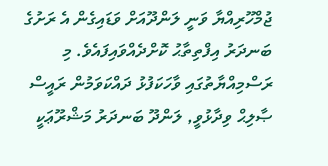ޖުމްހޫރިއްޔާ ވަނީ ލަންދޫއަށް ވަޑައިގެން އެ ރަށުގެ ބަނދަރު އިފްތިތާޙު ކޮށްދެއްވައިފައެވެ. މި ރަސްމިއްޔާތުގައި ވާހަކަފުޅު ދައްކަވަމުން ރައީސް ޞާލިޙް ވިދާޅުވީ, ލަންދޫ ބަނދަރު މަޝްރޫޢަކީ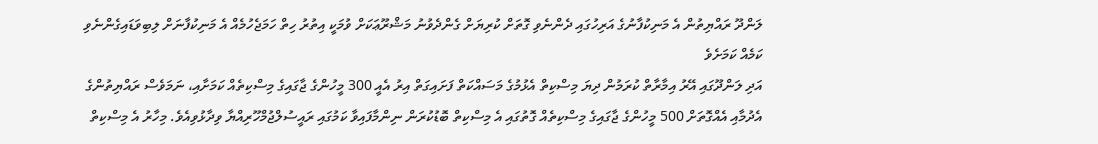ލަންދޫ ރައްޔިތުން އެ މަނިކުފާނުގެ އަރިހުގައި ދެންނެވި ގޮތަށް ކުރިޔަށް ގެންދެވުނު މަޝްރޫޢަކަށް ވުމަކީ އިތުރު ހިތް ހަމަޖެހުމެއް އެ މަނިކުފާނަށް ލިބިވަޑައިގެންނެވި ކަމެއް ކަމަށެވެ
އަދި ލަންދޫގައި އޭރު އިމާރާތް ކުރަމުން ދިޔަ މިސްކިތް އެޅުމުގެ މަސައްކަތް ފަށައިގަތް އިރު އެއީ 300 މީހުންގެ ޖާގައިގެ މިސްކިތެއް ކަމަށާއި، ނަމަވެސް ރައްޔިތުންގެ އެދުމާއި އެއްގޮތަށް 500 މީހުންގެ ޖާގައިގެ މިސްކިތެއް ގޮތުގައި އެ މިސްކިތް ބޮޑުކުރަން ނިންމާފައިވާ ކަމުގައި ރައީސުލްޖުމްހޫރިއްޔާ ވިދާޅުވިއެވެ. މިހާރު އެ މިސްކިތް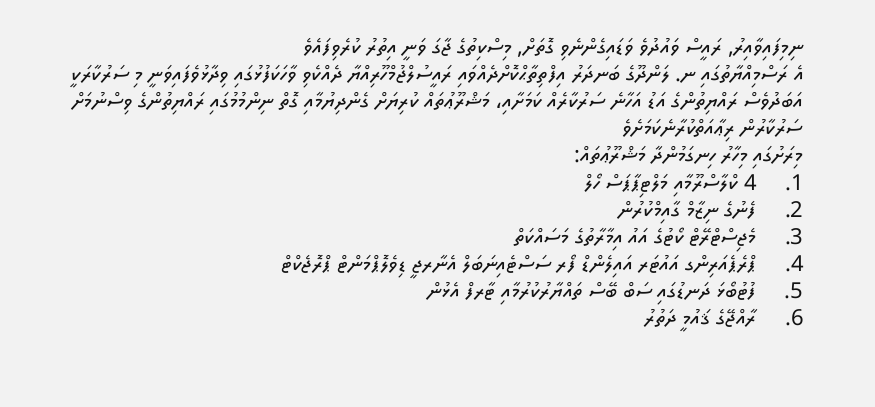ނިމިފައިވާއިރު, ރައީސް ވައުދުވެ ވަޑައިގެންނެވި ގޮތަށް, މިސްކިތުގެ ޖާގަ ވަނީ އިތުރު ކުރެވިފައެވެ
އެ ރަސްމިއްޔާތުގައި ނ. ލަންދޫގެ ބަނދަރު އިފްތިތާޙްކޮށްދެއްވައި ރައީސުލްޖުމްހޫރިއްޔާ ދެއްކެވި ވާހަކަފުޅުގައި ވިދާޅުވެފައިވަނީ މި ސަރުކާރަކީ އަބަދުވެސް ރައްޔިތުންގެ އަޑު އަހާނެ ސަރުކާރެއް ކަމަށާއި، މަޝްރޫޢުތައް ކުރިޔަށް ގެންދިޔުމާއި ގޮތް ނިންމުމުގައި ރައްޔިތުންގެ ވިސްނުމަށް ސަރުކާރުން ރިޢާއަތްކުރާނެކަމަށެވެ
މިރަށުގައި މިހާރު ހިނގަމުންދާ މަޝްރޫޢުތައް:
1.     4 ކްލާސްރޫމާއި މަލްޓިޕާޕަސް ހޯލް
2.     ފެނުގެ ނިޒާމް ގާއިމްކުރުން
3.     މެޖިސްޓްރޭޓް ކޯޓުގެ އައު އިމާރާތުގެ މަސައްކަތް
4.     ޕްރެޕެއަރިންގ އައުޓަރ އައިލެންޑް ފޯރ ސަސްޓެއިނަބަލް އެނާރޖީ ޑިވެލޮޕްމަންޓް ޕްރޮޖެކްޓް
5.     ފުޓުބޯޅަ ދަނޑުގައި ސަބް ބޭސް ތައްޔާރުކުރުމާއި ޓާރފް އެޅުން
6.     ރާއްޖޭގެ ޤައުމީ ދަތުރު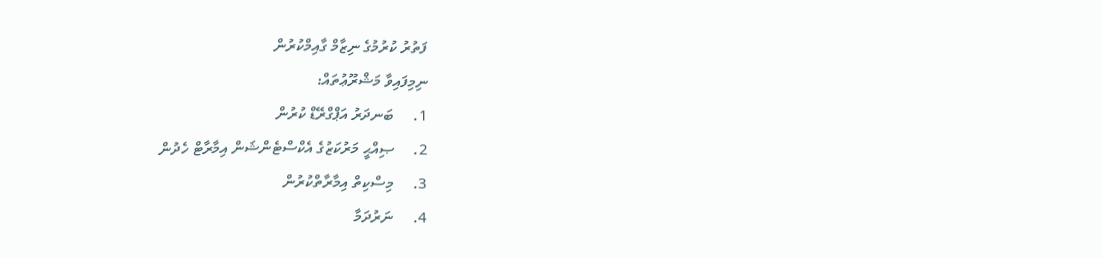ފަތުރު ކުރުމުގެ ނިޒާމް ގާއިމްކުރުން
ނިމިފައިވާ މަޝްރޫޢުތައް:
1.     ބަނދަރު އަޕްގްރޭޑް ކުރުން
2.     ޞިއްޙީ މަރުކަޒުގެ އެކްސްޓެންޝަން އިމާރާޓް ހެދުން
3.     މިސްކިތް އިމާރާތްކުރުން
4.     ނަރުދަމާ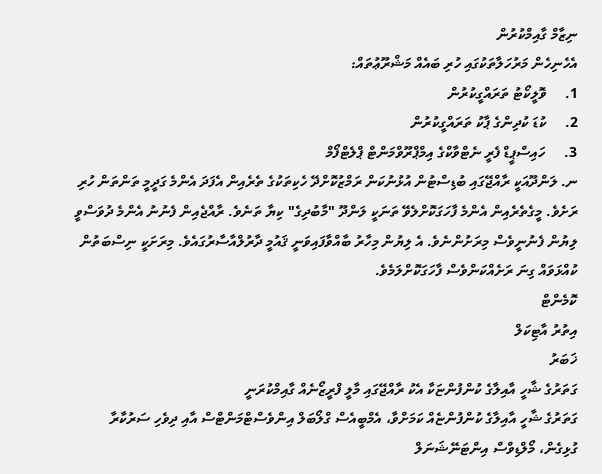ނިޒާމް ގާއިމްކުރުން
އެހެނިހެން މަރުހަލާތަކުގައި ހުރި ބައެއް މަޝްރޫޢުތައް:
1.     ވޮލީކޯޓު ތަރައްގީކުރުން
2.     ކުޑަ ކުދިންގެ ޕާކު ތަރައްގީކުރުން
3.     ހައިސްޕީޑް ފެރީ ނެޓްވާކްގެ އިމްޕްރޫވްމަންޓް ޕްލެޓްފޯމް
ނ. ލަންދޫއަކީ ރާއްޖޭގައި ބުޑިސްޓުން އުޅުނުކަން ރަމްޒުކޮށްދޭ ހެކިތަކުގެ ތެރެއިން އެފަދަ އެންމެ ގަދީމީ ތަންތަން ހުރި ރަށެވެ. މީގެތެރެއިން އެންމެ ފާހަގަކޮށްލެވޭ ތަނަކީ ލަންދޫ "މާބުދިގެ" ކިޔާ ތަނެވެ. ރާއްޖެއިން ފެނުނު އެންމެ ދުވަސްވީ ލިޔުން ފެނުނީވެސް މިރަށުންނެވެ. އެ ލިޔުން މިހާރު ބާއްވާފައިވަނީ ޤައުމީ ދާރުލްއާސާރުގައެވެ. މިރަށަކީ ނިސްބަތުން ކުއްޅަވައް ގިނަ ރަށެއްކަންވެސް ފާހަގަކޮށްލަމެވެ.
ކޮމެންޓް
އިތުރު އާޓިކަލް
ޚަބަރު
ގަތަރުގެ ޝާހީ އާއިލާގެ ކުންފުންޏަކާ އެކު ރާއްޖޭގައި މާލީ ފްރީޒޯނެއް ގާއިމްކުރަނީ
ގަތަރުގެ ޝާހީ އާއިލާގެ ކުންފުންޏެއް ކަމަށްވާ، އެމްބީއެސް ގްލޯބަލް އިންވެސްޓްމަންޓްސް އާއި ދިވެހި ސަރުކާރާ ގުޅިގެން، މޯލްޑިވްސް އިންޓަނޭޝަނަލް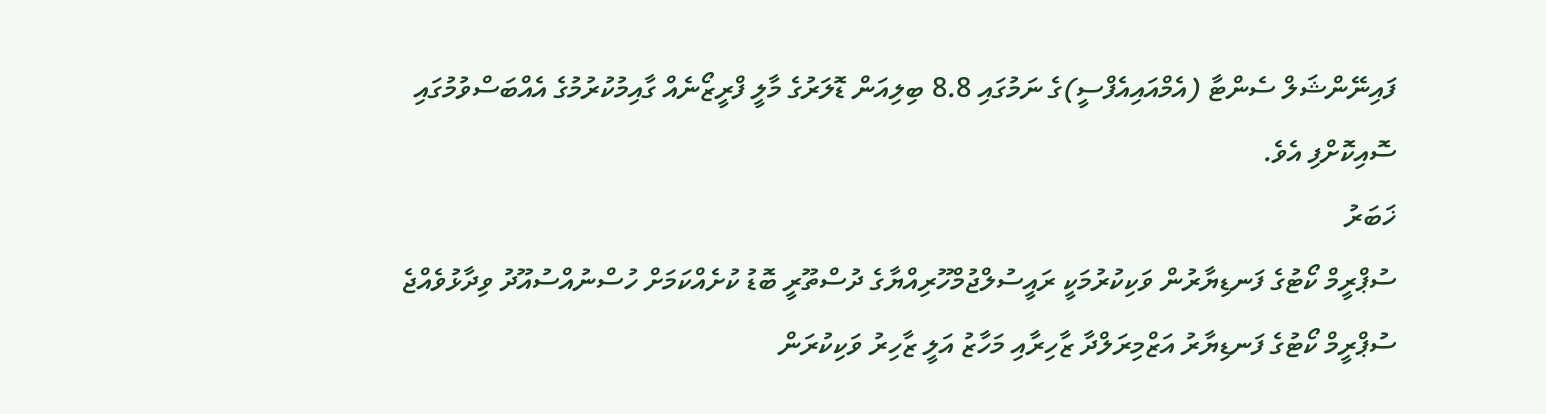ފައިނޭންޝަލް ސެންޓާ (އެމްއައިއެފްސީ)ގެ ނަމުގައި 8.8 ބިލިއަން ޑޮލަރުގެ މާލީ ފްރީޒޯނެއް ގާއިމުކުރުމުގެ އެއްބަސްވުމުގައި ސޮއިކޮށްފި އެވެ.
ޚަބަރު
ސުޕްރީމް ކޯޓުގެ ފަނޑިޔާރުން ވަކިކުރުމަކީ ރައީސުލްޖުމްހޫރިއްޔާގެ ދުސްތޫރީ ބޮޑު ކުށެއްކަމަށް ހުސްނުއްސުއޫދު ވިދާޅުވެއްޖެ
ސުޕްރީމް ކޯޓުގެ ފަނޑިޔާރު އަޒްމިރަލްދާ ޒާހިރާއި މަހާޒު އަލީ ޒާހިރު ވަކިކުރަން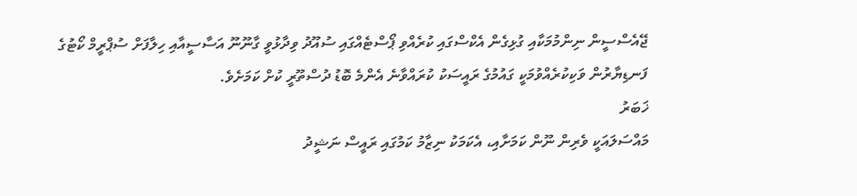ޖޭއެސްސީން ނިންމުމަކާއި ގުޅިގެން އެކްސްގައި ކުރެއްވި ޕޯސްޓެއްގައި ސުއޫދު ވިދާޅުވީ ގާނޫނޫ އަސާސީއާއި ހިލާފަށް ސުޕްރީމް ކޯޓުގެ ފަނޑިޔާރުން ވަކިކުރެއްވުމަކީ ގައުމުގެ ރައީސަކު ކުރައްވާނެ އެންމެ ބޮޑު ދުސްތޫރީ ކުށް ކަމަށެވެ.
ޚަބަރު
މައްސަލައަކީ ވެރިން ނޫން ކަމަށާއި، އެކަމަކު ނިޒާމު ކަމުގައި ރައީސް ނަޝީދު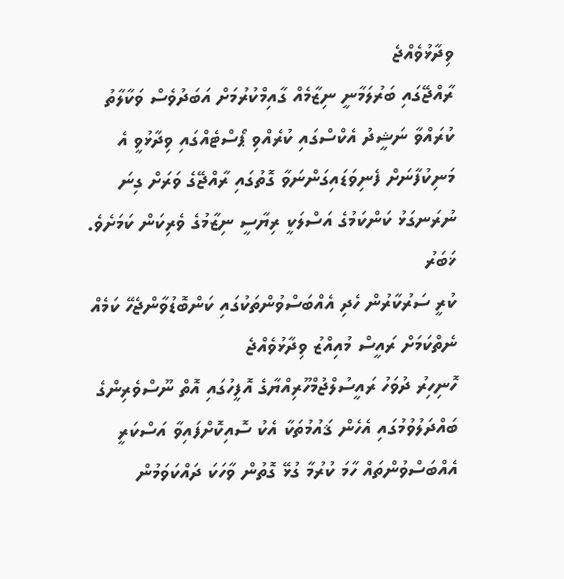ވިދާޅުވެއްޖެ
ރާއްޖޭގައި ބަރުލަމާނީ ނިޒާމެއް ގާއިމްކުރުމަށް އަބަދުވެސް ވަކާލާތު ކުރައްވާ ނަޝީދު އެކްސްގައި ކުރެއްވި ޕޯސްޓެއްގައި ވިދާޅުވީ އެ މަނިކުފާނަށް ފެނިވަޑައިގަންނަވާ ގޮތުގައި ރާއްޖޭގެ ވަރަށް ގިނަ ނުރަނގަޅު ކަންކަމުގެ އަސްލަކީ ރިޔާސީ ނިޒާމުގެ ވެރިކަން ކަމަށެވެ.
ޚަބަރު
ކުރީ ސަރުކާރުން ހެދި އެއްބަސްވުންތަކުގައި ކަންބޮޑުވާންޖެހޭ ކަމެއް ނެތްކަމަށް ރައީސް މުއިއްޒު ވިދާޅުވެއްޖެ
ހޮނިހިރު ދުވަހު ރައީސުލްޖުމްހޫރިއްޔާގެ އޮފީހުގައި އޮތް ނޫސްވެރިންގެ ބައްދަލުވުމުގައި އެހެން ޤައުމުތަކާ އެކު ސޮއިކޮށްފައިވާ އަސްކަރީ އެއްބަސްވުންތައް ހާމަ ކުރުމާ ގުޅޭ ގޮތުން ވާހަކަ ދައްކަވަމުން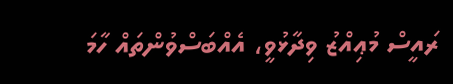ރައީސް މުޢިއްޒު ވިދާޅުވީ، އެއްބަސްވުންތައް ހާމަ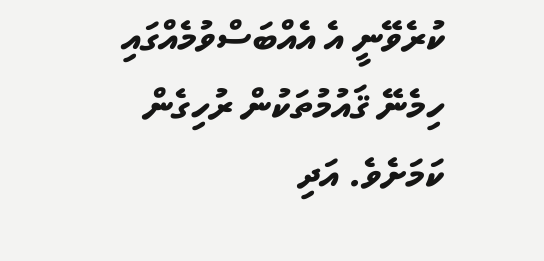ކުރެވޭނީ އެ އެއްބަސްވުމެއްގައި ހިމެނޭ ޤައުމުތަކުން ރުހިގެން ކަމަށެވެ. އަދި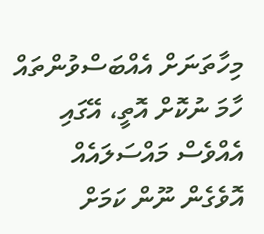މިހާތަނަށް އެއްބަސްވުންތައް ހާމަ ނުކޮށް އޮތީ، އޭގައި އެއްވެސް މައްސަލައެއް އޮވެގެން ނޫން ކަމަށް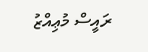ރައީސް މުޢިއްޒު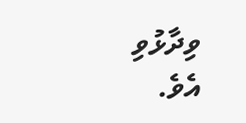ވިދާޅުވި އެވެ.